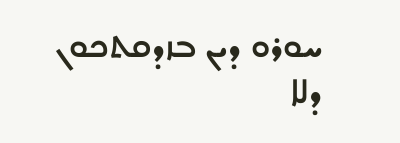ܚܘܪܘ ܕܝܢ ܒܙܕܩܬܟܘܢ ܕܠܐ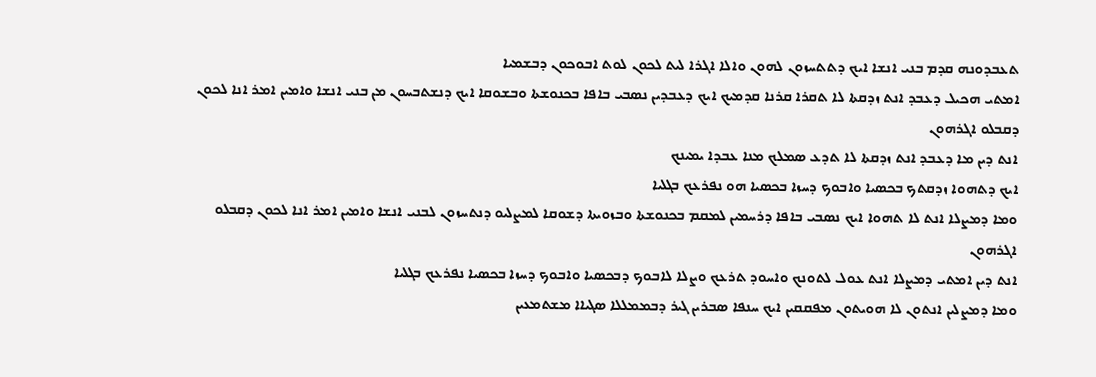ܬܥܒܕܘܢܗ ܩܕܡ ܒܢܝ ܐܢܫܐ ܐܝܟ ܕܬܬܚܙܘܢ ܠܗܘܢ ܘܐܠܐ ܐܓܪܐ ܠܝܬ ܠܟܘܢ ܠܘܬ ܐܒܘܟܘܢ ܕܒܫܡܝܐ
ܐܡܬܝ ܗܟܝܠ ܕܥܒܕ ܐܢܬ ܙܕܩܬܐ ܠܐ ܬܩܪܐ ܩܪܢܐ ܩܕܡܝܟ ܐܝܟ ܕܥܒܕܝܢ ܢܤܒܝ ܒܐܦܐ ܒܟܢܘܫܬܐ ܘܒܫܘܩܐ ܐܝܟ ܕܢܫܬܒܚܘܢ ܡܢ ܒܢܝ ܐܢܫܐ ܘܐܡܝܢ ܐܡܪ ܐܢܐ ܠܟܘܢ ܕܩܒܠܘ ܐܓܪܗܘܢ
ܐܢܬ ܕܝܢ ܡܐ ܕܥܒܕ ܐܢܬ ܙܕܩܬܐ ܠܐ ܬܕܥ ܤܡܠܟ ܡܢܐ ܥܒܕܐ ܝܡܝܢܟ
ܐܝܟ ܕܬܗܘܐ ܙܕܩܬܟ ܒܟܤܝܐ ܘܐܒܘܟ ܕܚܙܐ ܒܟܤܝܐ ܗܘ ܢܦܪܥܟ ܒܓܠܝܐ
ܘܡܐ ܕܡܨܠܐ ܐܢܬ ܠܐ ܬܗܘܐ ܐܝܟ ܢܤܒܝ ܒܐܦܐ ܕܪܚܡܝܢ ܠܡܩܡ ܒܟܢܘܫܬܐ ܘܒܙܘܝܬܐ ܕܫܘܩܐ ܠܡܨܠܝܘ ܕܢܬܚܙܘܢ ܠܒܢܝ ܐܢܫܐ ܘܐܡܝܢ ܐܡܪ ܐܢܐ ܠܟܘܢ ܕܩܒܠܘ ܐܓܪܗܘܢ
ܐܢܬ ܕܝܢ ܐܡܬܝ ܕܡܨܠܐ ܐܢܬ ܥܘܠ ܠܬܘܢܟ ܘܐܚܘܕ ܬܪܥܟ ܘܨܠܐ ܠܐܒܘܟ ܕܒܟܤܝܐ ܘܐܒܘܟ ܕܚܙܐ ܒܟܤܝܐ ܢܦܪܥܟ ܒܓܠܝܐ
ܘܡܐ ܕܡܨܠܝܢ ܐܢܬܘܢ ܠܐ ܗܘܝܬܘܢ ܡܦܩܩܝܢ ܐܝܟ ܚܢܦܐ ܤܒܪܝܢ ܓܝܪ ܕܒܡܡܠܠܐ ܤܓܝܐܐ ܡܫܬܡܥܝܢ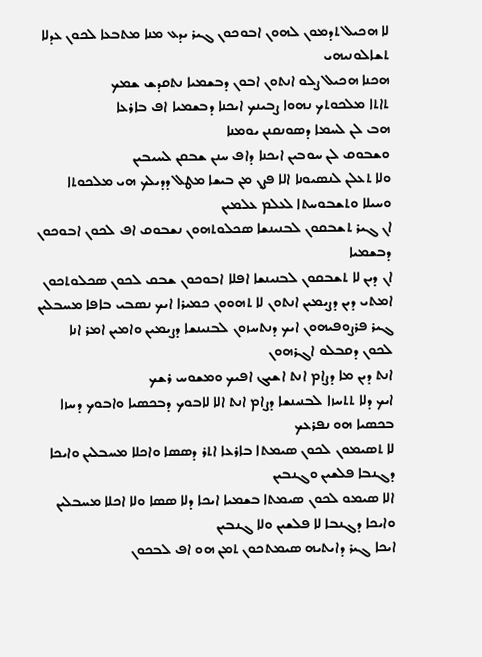ܠܐ ܗܟܝܠ ܬܕܡܘܢ ܠܗܘܢ ܐܒܘܟܘܢ ܓܝܪ ܝܕܥ ܡܢܐ ܡܬܒܥܐ ܠܟܘܢ ܥܕܠܐ ܬܫܐܠܘܢܝܗܝ
ܗܟܢܐ ܗܟܝܠ ܨܠܘ ܐܢܬܘܢ ܐܒܘܢ ܕܒܫܡܝܐ ܢܬܩܕܫ ܫܡܟ
ܬܐܬܐ ܡܠܟܘܬܟ ܢܗܘܐ ܨܒܝܢܟ ܐܝܟܢܐ ܕܒܫܡܝܐ ܐܦ ܒܐܪܥܐ
ܗܒ ܠܢ ܠܚܡܐ ܕܤܘܢܩܢܢ ܝܘܡܢܐ
ܘܫܒܘܩ ܠܢ ܚܘܒܝܢ ܐܝܟܢܐ ܕܐܦ ܚܢܢ ܫܒܩܢ ܠܚܝܒܝܢ
ܘܠܐ ܬܥܠܢ ܠܢܤܝܘܢܐ ܐܠܐ ܦܨܢ ܡܢ ܒܝܫܐ ܡܛܠ ܕܕܝܠܟ ܗܝ ܡܠܟܘܬܐ ܘܚܝܠܐ ܘܬܫܒܘܚܬܐ ܠܥܠܡ ܥܠܡܝܢ
ܐܢ ܓܝܪ ܬܫܒܩܘܢ ܠܒܢܝܢܫܐ ܤܟܠܘܬܗܘܢ ܢܫܒܘܩ ܐܦ ܠܟܘܢ ܐܒܘܟܘܢ ܕܒܫܡܝܐ
ܐܢ ܕܝܢ ܠܐ ܬܫܒܩܘܢ ܠܒܢܝܢܫܐ ܐܦܠܐ ܐܒܘܟܘܢ ܫܒܩ ܠܟܘܢ ܤܟܠܘܬܟܘܢ
ܐܡܬܝ ܕܝܢ ܕܨܝܡܝܢ ܐܢܬܘܢ ܠܐ ܬܗܘܘܢ ܟܡܝܪܐ ܐܝܟ ܢܤܒܝ ܒܐܦܐ ܡܚܒܠܝܢ ܓܝܪ ܦܪܨܘܦܝܗܘܢ ܐܝܟ ܕܢܬܚܙܘܢ ܠܒܢܝܢܫܐ ܕܨܝܡܝܢ ܘܐܡܝܢ ܐܡܪ ܐܢܐ ܠܟܘܢ ܕܩܒܠܘ ܐܓܪܗܘܢ
ܐܢܬ ܕܝܢ ܡܐ ܕܨܐܡ ܐܢܬ ܐܫܝܓ ܐܦܝܟ ܘܡܫܘܚ ܪܫܟ
ܐܝܟ ܕܠܐ ܬܬܚܙܐ ܠܒܢܝܢܫܐ ܕܨܐܡ ܐܢܬ ܐܠܐ ܠܐܒܘܟ ܕܒܟܤܝܐ ܘܐܒܘܟ ܕܚܙܐ ܒܟܤܝܐ ܗܘ ܢܦܪܥܟ
ܠܐ ܬܤܝܡܘܢ ܠܟܘܢ ܤܝܡܬܐ ܒܐܪܥܐ ܐܬܪ ܕܤܤܐ ܘܐܟܠܐ ܡܚܒܠܝܢ ܘܐܝܟܐ ܕܓܢܒܐ ܦܠܫܝܢ ܘܓܢܒܝܢ
ܐܠܐ ܤܝܡܘ ܠܟܘܢ ܤܝܡܬܐ ܒܫܡܝܐ ܐܝܟܐ ܕܠܐ ܤܤܐ ܘܠܐ ܐܟܠܐ ܡܚܒܠܝܢ ܘܐܝܟܐ ܕܓܢܒܐ ܠܐ ܦܠܫܝܢ ܘܠܐ ܓܢܒܝܢ
ܐܝܟܐ ܓܝܪ ܕܐܝܬܝܗ ܤܝܡܬܟܘܢ ܬܡܢ ܗܘ ܐܦ ܠܒܟܘܢ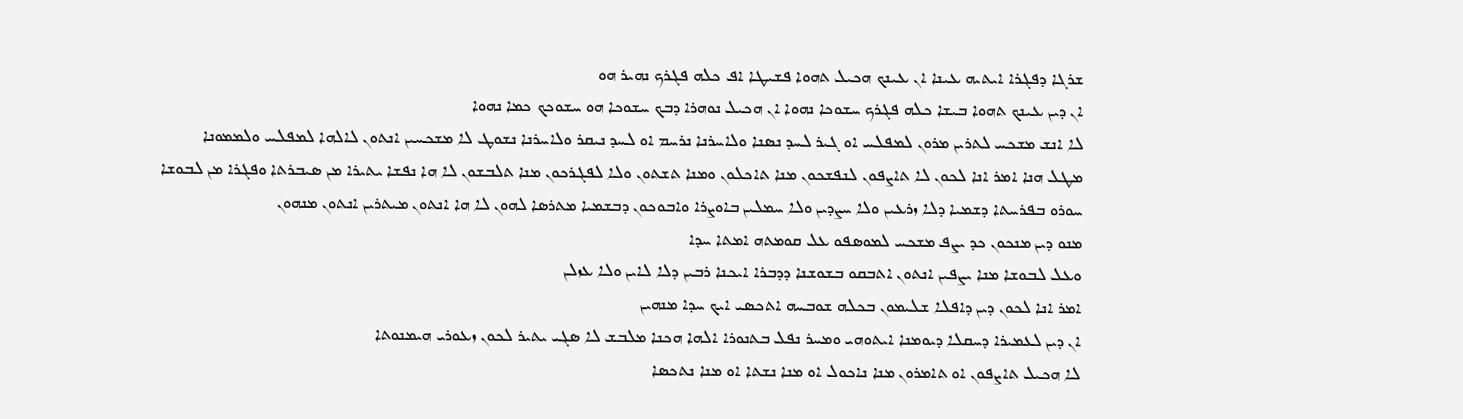ܫܪܓܐ ܕܦܓܪܐ ܐܝܬܝܗ ܥܝܢܐ ܐܢ ܥܝܢܟ ܗܟܝܠ ܬܗܘܐ ܦܫܝܛܐ ܐܦ ܟܠܗ ܦܓܪܟ ܢܗܝܪ ܗܘ
ܐܢ ܕܝܢ ܥܝܢܟ ܬܗܘܐ ܒܝܫܐ ܟܠܗ ܦܓܪܟ ܚܫܘܟܐ ܢܗܘܐ ܐܢ ܗܟܝܠ ܢܘܗܪܐ ܕܒܟ ܚܫܘܟܐ ܗܘ ܚܫܘܟܟ ܟܡܐ ܢܗܘܐ
ܠܐ ܐܢܫ ܡܫܟܚ ܠܬܪܝܢ ܡܪܘܢ ܠܡܦܠܚ ܐܘ ܓܝܪ ܠܚܕ ܢܤܢܐ ܘܠܐܚܪܢܐ ܢܪܚܡ ܐܘ ܠܚܕ ܢܝܩܪ ܘܠܐܚܪܢܐ ܢܫܘܛ ܠܐ ܡܫܟܚܝܢ ܐܢܬܘܢ ܠܐܠܗܐ ܠܡܦܠܚ ܘܠܡܡܘܢܐ
ܡܛܠ ܗܢܐ ܐܡܪ ܐܢܐ ܠܟܘܢ ܠܐ ܬܐܨܦܘܢ ܠܢܦܫܟܘܢ ܡܢܐ ܬܐܟܠܘܢ ܘܡܢܐ ܬܫܬܘܢ ܘܠܐ ܠܦܓܪܟܘܢ ܡܢܐ ܬܠܒܫܘܢ ܠܐ ܗܐ ܢܦܫܐ ܝܬܝܪܐ ܡܢ ܤܝܒܪܬܐ ܘܦܓܪܐ ܡܢ ܠܒܘܫܐ
ܚܘܪܘ ܒܦܪܚܬܐ ܕܫܡܝܐ ܕܠܐ ܙܪܥܝܢ ܘܠܐ ܚܨܕܝܢ ܘܠܐ ܚܡܠܝܢ ܒܐܘܨܪܐ ܘܐܒܘܟܘܢ ܕܒܫܡܝܐ ܡܬܪܤܐ ܠܗܘܢ ܠܐ ܗܐ ܐܢܬܘܢ ܡܝܬܪܝܢ ܐܢܬܘܢ ܡܢܗܘܢ
ܡܢܘ ܕܝܢ ܡܢܟܘܢ ܟܕ ܝܨܦ ܡܫܟܚ ܠܡܘܤܦܘ ܥܠ ܩܘܡܬܗ ܐܡܬܐ ܚܕܐ
ܘܥܠ ܠܒܘܫܐ ܡܢܐ ܝܨܦܝܢ ܐܢܬܘܢ ܐܬܒܩܘ ܒܫܘܫܢܐ ܕܕܒܪܐ ܐܝܟܢܐ ܪܒܝܢ ܕܠܐ ܠܐܝܢ ܘܠܐ ܥܙܠܢ
ܐܡܪ ܐܢܐ ܠܟܘܢ ܕܝܢ ܕܐܦܠܐ ܫܠܝܡܘܢ ܒܟܠܗ ܫܘܒܚܗ ܐܬܟܤܝ ܐܝܟ ܚܕܐ ܡܢܗܝܢ
ܐܢ ܕܝܢ ܠܥܡܝܪܐ ܕܚܩܠܐ ܕܝܘܡܢܐ ܐܝܬܘܗܝ ܘܡܚܪ ܢܦܠ ܒܬܢܘܪܐ ܐܠܗܐ ܗܟܢܐ ܡܠܒܫ ܠܐ ܤܓܝ ܝܬܝܪ ܠܟܘܢ ܙܥܘܪܝ ܗܝܡܢܘܬܐ
ܠܐ ܗܟܝܠ ܬܐܨܦܘܢ ܐܘ ܬܐܡܪܘܢ ܡܢܐ ܢܐܟܘܠ ܐܘ ܡܢܐ ܢܫܬܐ ܐܘ ܡܢܐ ܢܬܟܤܐ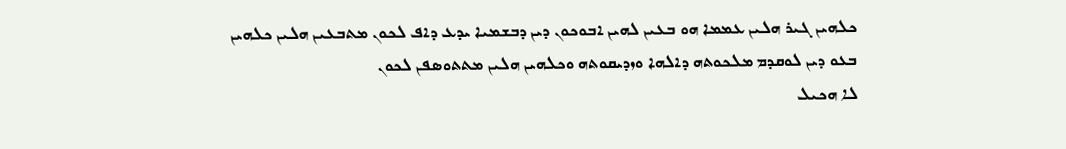ܟܠܗܝܢ ܓܝܪ ܗܠܝܢ ܥܡܡܐ ܗܘ ܒܥܝܢ ܠܗܝܢ ܐܒܘܟܘܢ ܕܝܢ ܕܒܫܡܝܐ ܝܕܥ ܕܐܦ ܠܟܘܢ ܡܬܒܥܝܢ ܗܠܝܢ ܟܠܗܝܢ
ܒܥܘ ܕܝܢ ܠܘܩܕܡ ܡܠܟܘܬܗ ܕܐܠܗܐ ܘܙܕܝܩܘܬܗ ܘܟܠܗܝܢ ܗܠܝܢ ܡܬܬܘܤܦܢ ܠܟܘܢ
ܠܐ ܗܟܝܠ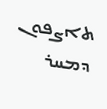ܬܐܨܦܘܢ ܕܡܚܪ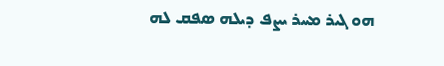ܗܘ ܓܝܪ ܡܚܪ ܝܨܦ ܕܝܠܗ ܤܦܩ ܠܗ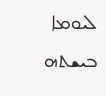ܠܝܘܡܐ ܒܝܫܬܗ